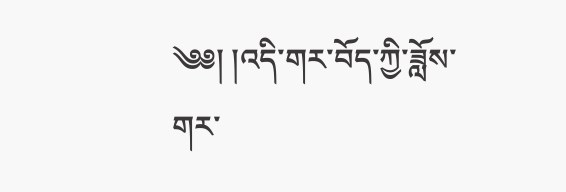༄༅། །འདི་གར་བོད་ཀྱི་ཟློས་གར་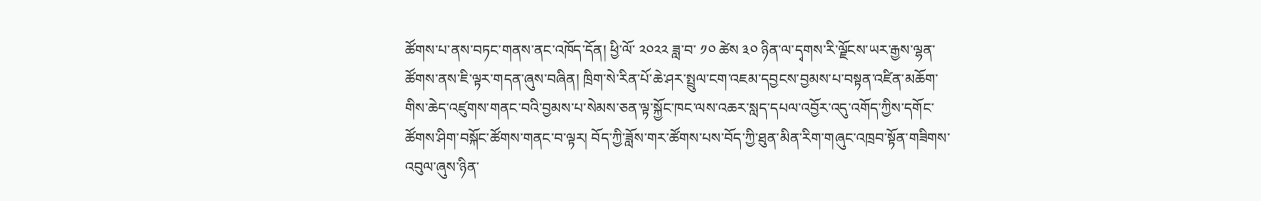ཚོགས་པ་ནས་བཏང་གནས་ནང་འཁོད་དོན། ཕྱི་ལོ་ ༢༠༢༢ ཟླ་བ་ ༡༠ ཚེས ༣༠ ཉིན་ལ་དྭགས་རི་ལྗོངས་ཡར་རྒྱས་ལྷན་ཚོགས་ནས་ཇི་ལྟར་གདན་ཞུས་བཞིན། ཁྲིག་སེ་རིན་པོ་ཆེ་ཤར་སྤྲུལ་ངག་འཇམ་དབྱངས་བྱམས་པ་བསྟན་འཛིན་མཆོག་གིས་ཆེད་འཛུགས་གནང་བའི་བྱམས་པ་སེམས་ཅན་ལྟ་སྐྱོང་ཁང་ལས་འཆར་སླད་དཔལ་འབྱོར་འདུ་འགོད་ཀྱིས་དགོང་ཚོགས་ཤིག་བསྐོང་ཚོགས་གནང་བ་ལྟར། བོད་ཀྱི་ཟློས་གར་ཚོགས་པས་བོད་ཀྱི་ཐུན་མིན་རིག་གཞུང་འཁྲབ་སྟོན་གཟིགས་འབུལ་ཞུས་ཉིན་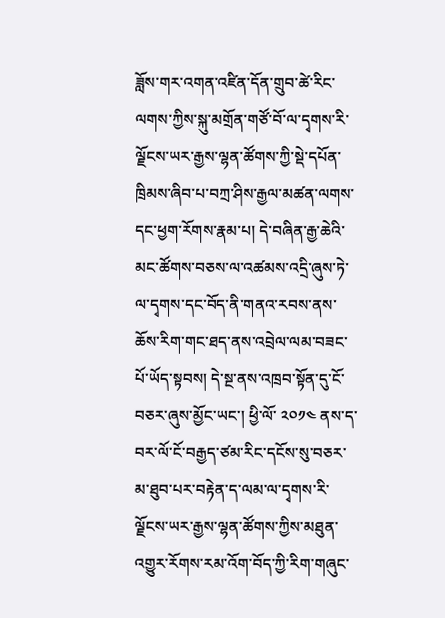ཟློས་གར་འགན་འཛིན་དོན་གྲུབ་ཚེ་རིང་ལགས་ཀྱིས་སྐུ་མགྲོན་གཙོ་བོ་ལ་དྭགས་རི་ལྗོངས་ཡར་རྒྱས་ལྷན་ཚོགས་ཀྱི་སྡེ་དཔོན་ཁྲིམས་ཞིབ་པ་བཀྲ་ཤིས་རྒྱལ་མཚན་ལགས་དང་ཕྱག་རོགས་རྣམ་པ། དེ་བཞིན་རྒྱ་ཆེའི་མང་ཚོགས་བཅས་ལ་འཚམས་འདྲི་ཞུས་ཏེ་ལ་དྭགས་དང་བོད་ནི་གནའ་རབས་ནས་ཆོས་རིག་གང་ཐད་ནས་འབྲེལ་ལམ་བཟང་པོ་ཡོད་སྟབས། དེ་སྔ་ནས་འཁྲབ་སྟོན་དུ་ངོ་བཅར་ཞུས་མྱོང་ཡང་། ཕྱི་ལོ་ ༢༠༡༤ ནས་ད་བར་ལོ་ངོ་བརྒྱད་ཙམ་རིང་དངོས་སུ་བཅར་མ་ཐུབ་པར་བརྟེན་ད་ལམ་ལ་དྭགས་རི་ལྗོངས་ཡར་རྒྱས་ལྷན་ཚོགས་ཀྱིས་མཐུན་འགྱུར་རོགས་རམ་འོག་བོད་ཀྱི་རིག་གཞུང་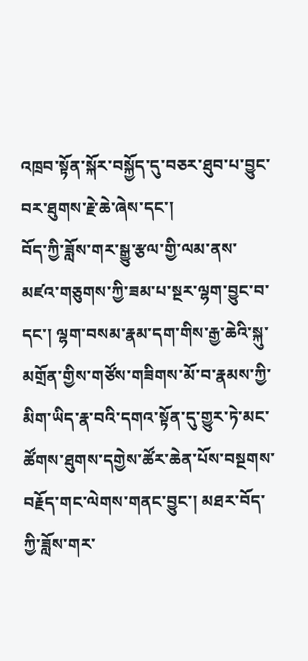འཁྲབ་སྟོན་སྐོར་བསྐྱོད་དུ་བཅར་ཐུབ་པ་བྱུང་བར་ཐུགས་རྗེ་ཆེ་ཞེས་དང་།
བོད་ཀྱི་ཟློས་གར་སྒྱུ་རྩལ་གྱི་ལམ་ནས་མཛའ་གཅུགས་ཀྱི་ཟམ་པ་སྔར་ལྷག་བྱུང་བ་དང་། ལྷག་བསམ་རྣམ་དག་གིས་རྒྱ་ཆེའི་སྐུ་མགྲོན་གྱིས་གཙོས་གཟིགས་མོ་བ་རྣམས་ཀྱི་མིག་ཡིད་རྣ་བའི་དགའ་སྟོན་དུ་གྱུར་ཏེ་མང་ཚོགས་ཐུགས་དགྱེས་ཚོར་ཆེན་པོས་བསྔགས་བརྗོད་གང་ལེགས་གནང་བྱུང་། མཐར་བོད་ཀྱི་ཟློས་གར་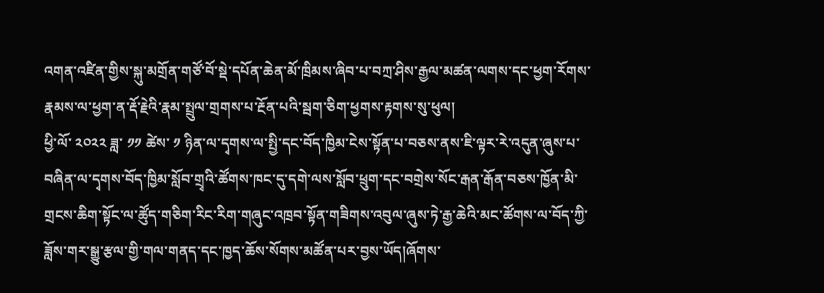འགན་འཛིན་གྱིས་སྐུ་མགྲོན་གཙོ་བོ་སྡེ་དཔོན་ཆེན་མོ་ཁྲིམས་ཞིབ་པ་བཀྲ་ཤིས་རྒྱལ་མཚན་ལགས་དང་ཕྱག་རོགས་རྣམས་ལ་ཕྱག་ན་རྡོ་རྗེའི་རྣམ་སྤྲུལ་གྲགས་པ་རྔོན་པའི་སྦག་ཅིག་ཕྱགས་རྟགས་སུ་ཕུལ།
ཕྱི་ལོ་ ༢༠༢༢ ཟླ་ ༡༡ ཚེས་ ༡ ཉིན་ལ་དྭགས་ལ་སྤྱི་དང་བོད་ཁྱིམ་ངེས་སྟོན་པ་བཅས་ནས་ཇི་ལྟར་རེ་འདུན་ཞུས་པ་བཞིན་ལ་དྭགས་བོད་ཁྱིམ་སློབ་གྲྭའི་ཚོགས་ཁང་དུ་དགེ་ལས་སློབ་ཕྲུག་དང་བགྲེས་སོང་རྒན་རྒོན་བཅས་ཁྱོན་མི་གྲངས་ཆིག་སྟོང་ལ་ཚོུད་གཅིག་རིང་རིག་གཞུང་འཁྲབ་སྟོན་གཟིགས་འབུལ་ཞུས་ཏེ་རྒྱ་ཆེའི་མང་ཚོགས་ལ་བོད་ཀྱི་ཟློས་གར་སྒྱུ་རྩལ་གྱི་གལ་གནད་དང་ཁྱད་ཆོས་སོགས་མཚོན་པར་བྱས་ཡོད།ཞོགས་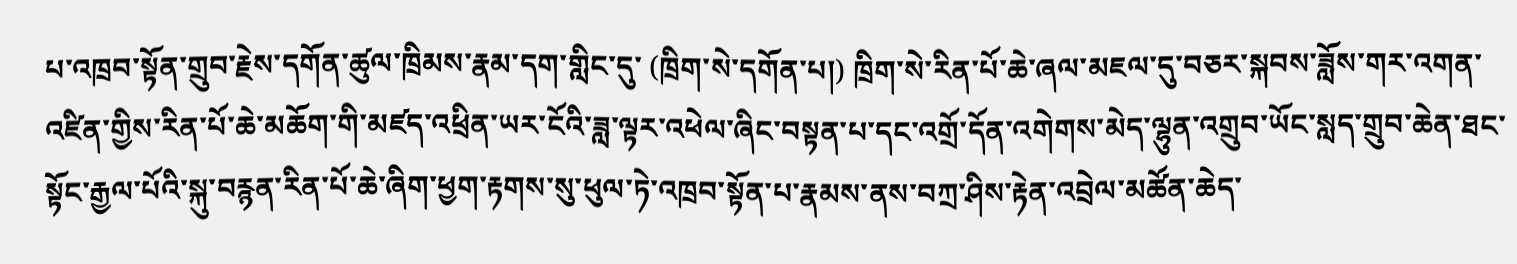པ་འཁྲབ་སྟོན་གྲུབ་རྗེས་དགོན་ཚུལ་ཁྲིམས་རྣམ་དག་གླིང་དུ་ (ཁྲིག་སེ་དགོན་པ།) ཁྲིག་སེ་རིན་པོ་ཆེ་ཞལ་མཇལ་དུ་བཅར་སྐབས་ཟློས་གར་འགན་འཛིན་གྱིས་རིན་པོ་ཆེ་མཆོག་གི་མཛད་འཕྲིན་ཡར་ངོའི་ཟླ་ལྟར་འཕེལ་ཞིང་བསྟན་པ་དང་འགྲོ་དོན་འགེགས་མེད་ལྷུན་འགྲུབ་ཡོང་སླད་གྲུབ་ཆེན་ཐང་སྟོང་རྒྱལ་པོའི་སྐུ་བརྙན་རིན་པོ་ཆེ་ཞིག་ཕྱག་རྟགས་སུ་ཕུལ་ཏེ་འཁྲབ་སྟོན་པ་རྣམས་ནས་བཀྲ་ཤིས་རྟེན་འབྲེལ་མཚོན་ཆེད་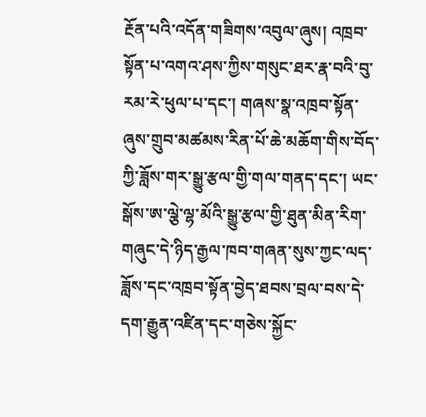རྔོན་པའི་འདོན་གཟིགས་འབུལ་ཞུས། འཁྲབ་སྟོན་པ་འགའ་ཤས་ཀྱིས་གསུང་ཐར་རྣ་བའི་བུ་རམ་རེ་ཕུལ་པ་དང་། གཞས་སྣ་འཁྲབ་སྟོན་ཞུས་གྲུབ་མཚམས་རིན་པོ་ཆེ་མཆོག་གིས་བོད་ཀྱི་ཟློས་གར་སྒྱུ་རྩལ་གྱི་གལ་གནད་དང་། ཡང་སྒོས་ཨ་ལྕེ་ལྷ་མོའི་སྒྱུ་རྩལ་གྱི་ཐུན་མིན་རིག་གཞུང་དེ་ཉིད་རྒྱལ་ཁབ་གཞན་སུས་ཀྱང་ལད་ཟློས་དང་འཁྲབ་སྟོན་བྱེད་ཐབས་བྲལ་བས་དེ་དག་རྒྱུན་འཛིན་དང་གཅེས་སྐྱོང་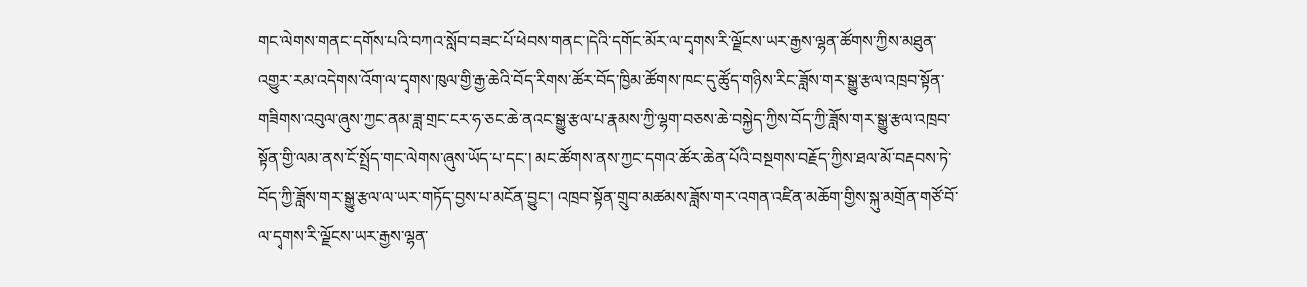གང་ལེགས་གནང་དགོས་པའི་བཀའ་སློབ་བཟང་པོ་ཕེབས་གནང་།དེའི་དགོང་མོར་ལ་དྭགས་རི་ལྗོངས་ཡར་རྒྱས་ལྷན་ཚོགས་ཀྱིས་མཐུན་འགྱུར་རམ་འདེགས་འོག་ལ་དྭགས་ཁུལ་གྱི་རྒྱ་ཆེའི་བོད་རིགས་ཚོར་བོད་ཁྱིམ་ཚོགས་ཁང་དུ་ཚོུད་གཉིས་རིང་ཟློས་གར་སྒྱུ་རྩལ་འཁྲབ་སྟོན་གཟིགས་འབུལ་ཞུས་ཀྱང་ནམ་ཟླ་གྲང་ངར་ཧ་ཅང་ཆེ་ནའང་སྒྱུ་རྩལ་པ་རྣམས་ཀྱི་ལྷག་བཅས་ཆེ་བསྐྱེད་ཀྱིས་བོད་ཀྱི་ཟློས་གར་སྒྱུ་རྩལ་འཁྲབ་སྟོན་གྱི་ལམ་ནས་ངོ་སྤྲོད་གང་ལེགས་ཞུས་ཡོད་པ་དང་། མང་ཚོགས་ནས་ཀྱང་དགའ་ཚོར་ཆེན་པོའི་བསྔགས་བརྗོད་ཀྱིས་ཐལ་མོ་བརྡབས་ཏེ་བོད་ཀྱི་ཟློས་གར་སྒྱུ་རྩལ་ལ་ཡར་གཏོད་བྱས་པ་མངོན་བྱུང་། འཁྲབ་སྟོན་གྲུབ་མཚམས་ཟློས་གར་འགན་འཛིན་མཆོག་གྱིས་སྐུ་མགྲོན་གཙོ་བོ་ལ་དྭགས་རི་ལྗོངས་ཡར་རྒྱས་ལྷན་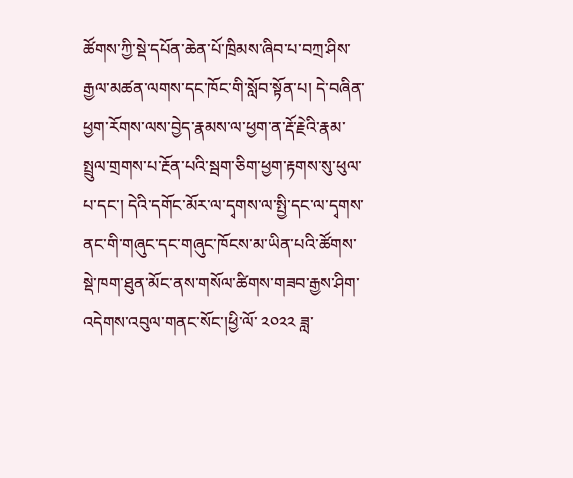ཚོགས་ཀྱི་སྡེ་དཔོན་ཆེན་པོ་ཁྲིམས་ཞིབ་པ་བཀྲ་ཤིས་རྒྱལ་མཚན་ལགས་དང་ཁོང་གི་སློབ་སྟོན་པ། དེ་བཞིན་ཕྱག་རོགས་ལས་བྱེད་རྣམས་ལ་ཕྱག་ན་རྡོ་རྗེའི་རྣམ་སྤྲུལ་གྲགས་པ་རྔོན་པའི་སྦག་ཅིག་ཕྱག་རྟགས་སུ་ཕུལ་པ་དང་། དེའི་དགོང་མོར་ལ་དྭགས་ལ་སྤྱི་དང་ལ་དྭགས་ནང་གི་གཞུང་དང་གཞུང་ཁོངས་མ་ཡིན་པའི་ཚོགས་སྡེ་ཁག་ཐུན་མོང་ནས་གསོལ་ཚིགས་གཟབ་རྒྱས་ཤིག་འདེགས་འབུལ་གནང་སོང་།ཕྱི་ལོ་ ༢༠༢༢ ཟླ་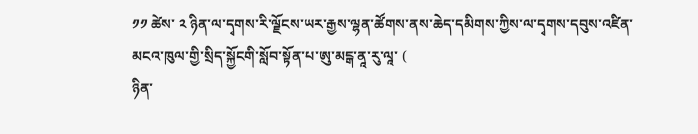༡༡ ཚེས་ ༢ ཉིན་ལ་དྭགས་རི་ལྗོངས་ཡར་རྒྱས་ལྷན་ཚོགས་ནས་ཆེད་དམིགས་ཀྱིས་ལ་དྭགས་དབུས་འཛིན་མངའ་ཁུལ་གྱི་སྲིད་སྐྱོངགི་སློབ་སྟོན་པ་ཨུ་མངྒ་ནཱ་རུ་ལཱ་ (
ཉིན་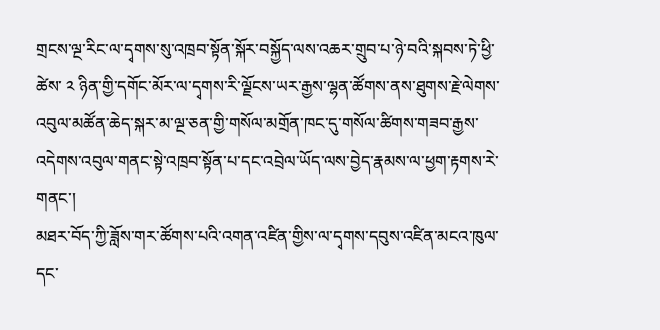གྲངས་ལྔ་རིང་ལ་དྭགས་སུ་འཁྲབ་སྟོན་སྐོར་བསྐྱོད་ལས་འཆར་གྲུབ་པ་ཉེ་བའི་སྐབས་ཏེ་ཕྱི་ཚེས་ ༢ ཉིན་གྱི་དགོང་མོར་ལ་དྭགས་རི་ལྗོངས་ཡར་རྒྱས་ལྷན་ཚོགས་ནས་ཐུགས་རྗེ་ལེགས་འབུལ་མཚོན་ཆེད་སྐར་མ་ལྔ་ཅན་གྱི་གསོལ་མགྲོན་ཁང་དུ་གསོལ་ཚིགས་གཟབ་རྒྱས་འདེགས་འབུལ་གནང་སྟེ་འཁྲབ་སྟོན་པ་དང་འབྲེལ་ཡོད་ལས་བྱེད་རྣམས་ལ་ཕྱག་རྟགས་རེ་གནང་།
མཐར་བོད་ཀྱི་ཟློས་གར་ཚོགས་པའི་འགན་འཛིན་གྱིས་ལ་དྭགས་དབུས་འཛིན་མངའ་ཁུལ་དང་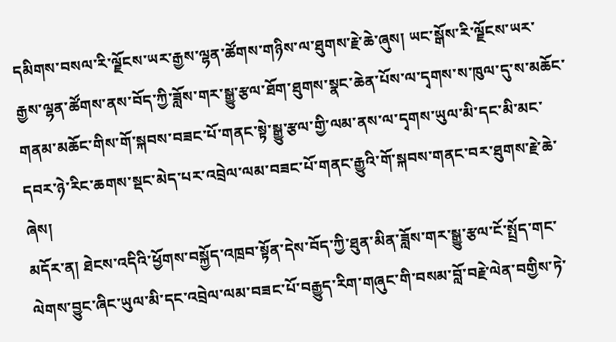དམིགས་བསལ་རི་ལྗོངས་ཡར་རྒྱས་ལྷན་ཚོགས་གཉིས་ལ་ཐུགས་རྗེ་ཆེ་ཞུས། ཡང་སྒོས་རི་ལྗོངས་ཡར་རྒྱས་ལྷན་ཚོགས་ནས་བོད་ཀྱི་ཟློས་གར་སྒྱུ་རྩལ་ཐོག་ཐུགས་སྣང་ཆེན་པོས་ལ་དྭགས་ས་ཁུལ་དུ་ས་མཆོང་གནམ་མཆོང་གིས་གོ་སྐབས་བཟང་པོ་གནང་སྟེ་སྒྱུ་རྩལ་གྱི་ལམ་ནས་ལ་དྭགས་ཡུལ་མི་དང་མི་མང་དབར་ཉེ་རིང་ཆགས་སྡང་མེད་པར་འབྲེལ་ལམ་བཟང་པོ་གནང་རྒྱུའི་གོ་སྐབས་གནང་བར་ཐུགས་རྗེ་ཆེ་ཞེས།
མདོར་ན། ཐེངས་འདིའི་ཕྱོགས་བསྐྱོད་འཁྲབ་སྟོན་དེས་བོད་ཀྱི་ཐུན་མིན་ཟློས་གར་སྒྱུ་རྩལ་ངོ་སྤྲོད་གང་ལེགས་བྱུང་ཞིང་ཡུལ་མི་དང་འབྲེལ་ལམ་བཟང་པོ་བརྒྱུད་རིག་གཞུང་གི་བསམ་བློ་བརྗེ་ལེན་བགྱིས་ཏེ་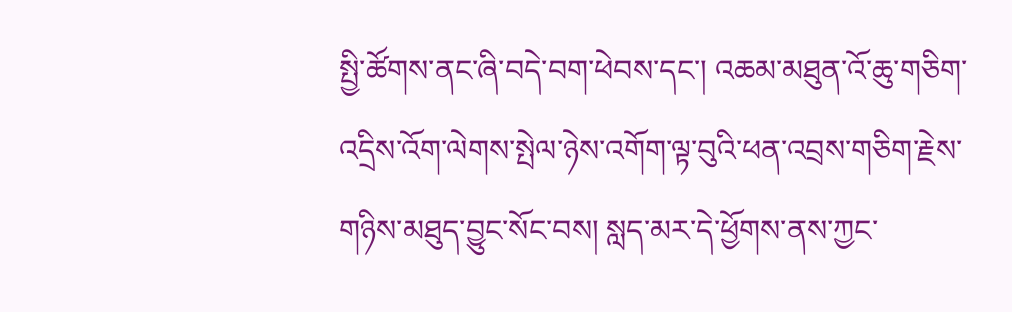སྤྱི་ཚོགས་ནང་ཞི་བདེ་བག་ཕེབས་དང་། འཆམ་མཐུན་འོ་ཆུ་གཅིག་འདྲིས་འོག་ལེགས་སྤེལ་ཉེས་འགོག་ལྟ་བུའི་ཕན་འབྲས་གཅིག་རྗེས་གཉིས་མཐུད་བྱུང་སོང་བས། སླད་མར་དེ་ཕྱོགས་ནས་ཀྱང་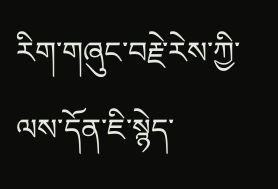རིག་གཞུང་བརྗེ་རེས་ཀྱི་ལས་དོན་ཇི་སྙེད་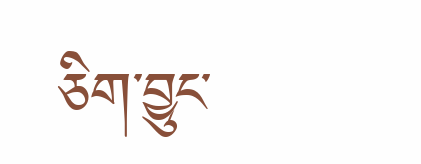ཅིག་བྱུང་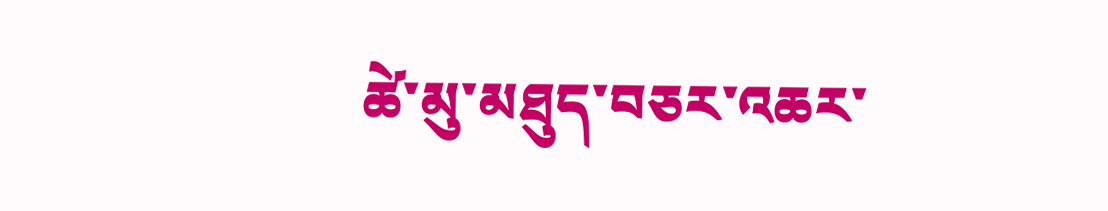ཚེ་མུ་མཐུད་བཅར་འཆར་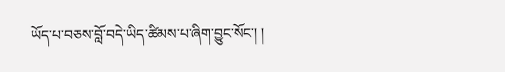ཡོད་པ་བཅས་བློ་བདེ་ཡིད་ཚིམས་པ་ཞིག་བྱུང་སོང་། །